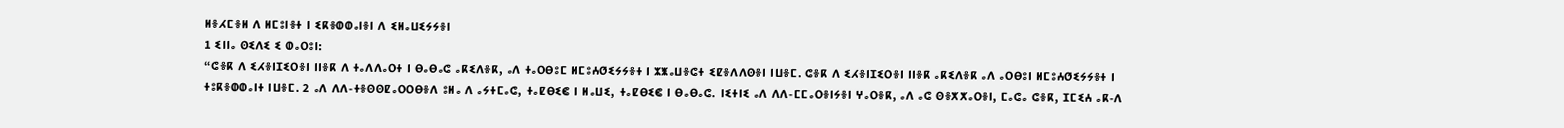ⵍⴻⵃⵎⴻⵍ ⴷ ⵍⵎⵓⵏⴻⵜ ⵏ ⵉⴽⴻⵀⵀⴰⵏⴻⵏ ⴷ ⵉⵍⴰⵡⵉⵢⵢⴻⵏ
1 ⵉⵏⵏⴰ ⵙⵉⴷⵉ ⵉ ⵀⴰⵔⵓⵏ:
“ⵛⴻⴽ ⴷ ⵉⵃⴻⵏⵊⵉⵔⴻⵏ ⵏⵏⴻⴽ ⴷ ⵜⴰⴷⴷⴰⵔⵜ ⵏ ⴱⴰⴱⴰⵛ ⴰⴽⵉⴷⴻⴽ, ⴰⴷ ⵜⴰⵔⴱⵓⵎ ⵍⵎⵓⵄⵚⵉⵢⵢⴻⵜ ⵏ ⵣⵥⴰⵡⴻⵛⵜ ⵉⵇⴻⴷⴷⵙⴻⵏ ⵏⵡⴻⵎ. ⵛⴻⴽ ⴷ ⵉⵃⴻⵏⵊⵉⵔⴻⵏ ⵏⵏⴻⴽ ⴰⴽⵉⴷⴻⴽ ⴰⴷ ⴰⵔⴱⵓⵏ ⵍⵎⵓⵄⵚⵉⵢⵢⴻⵜ ⵏ ⵜⵓⴽⴻⵀⵀⴰⵏⵜ ⵏⵡⴻⵎ. 2 ⴰⴷ ⴷⴷ-ⵜⴻⵙⵙⵇⴰⵔⵔⴱⴻⴷ ⵓⵍⴰ ⴷ ⴰⵢⵜⵎⴰⵛ, ⵜⴰⵇⴱⵉⵞ ⵏ ⵍⴰⵡⵉ, ⵜⴰⵇⴱⵉⵞ ⵏ ⴱⴰⴱⴰⵛ. ⵏⵉⵜⵏⵉ ⴰⴷ ⴷⴷ-ⵎⵎⴰⵔⴻⵏⵢⴻⵏ ⵖⴰⵔⴻⴽ, ⴰⴷ ⴰⵛ ⵙⴻⵅⵅⴰⵔⴻⵏ, ⵎⴰⵛⴰ ⵛⴻⴽ, ⵊⵎⵉⵄ ⴰⴽ-ⴷ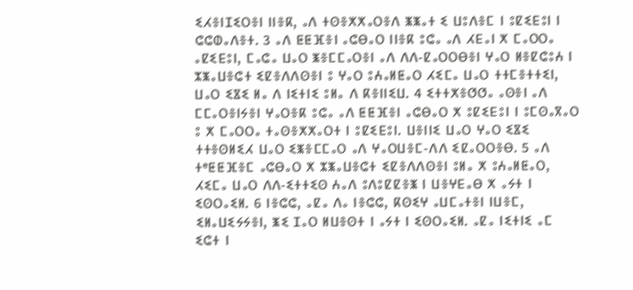ⵉⵃⴻⵏⵊⵉⵔⴻⵏ ⵏⵏⴻⴽ, ⴰⴷ ⵜⵙⴻⵅⵅⴰⵔⴻⴷ ⵥⵥⴰⵜ ⵉ ⵡⵓⴷⴻⵎ ⵏ ⵓⵇⵉⴹⵓⵏ ⵏ ⵛⵛⵀⴰⴷⴻⵜ. 3 ⴰⴷ ⵟⵟⴼⴻⵏ ⴰⵛⴱⴰⵔ ⵏⵏⴻⴽ ⵓⵛⴰ ⴰⴷ ⵃⴹⴰⵏ ⵅ ⵎⴰⵔⵔⴰ ⴰⵇⵉⴹⵓⵏ, ⵎⴰⵛⴰ ⵡⴰⵔ ⵥⴻⵎⵎⴰⵔⴻⵏ ⴰⴷ ⴷⴷ-ⵇⴰⵔⵔⴱⴻⵏ ⵖⴰⵔ ⵍⴻⵇⵛⵓⵄ ⵏ ⵣⵥⴰⵡⴻⵛⵜ ⵉⵇⴻⴷⴷⵙⴻⵏ ⵓ ⵖⴰⵔ ⵓⵄⴰⵍⵟⴰⵔ ⵃⵉⵎⴰ ⵡⴰⵔ ⵜⵜⵎⴻⵜⵜⵉⵏ, ⵡⴰⵔ ⵉⴵⵉ ⵍⴰ ⴷ ⵏⵉⵜⵏⵉ ⵓⵍⴰ ⴷ ⴽⴻⵏⵏⵉⵡ. 4 ⵉⵜⵜⵅⴻⵚⵚⴰ ⴰⵙⴻⵏ ⴰⴷ ⵎⵎⴰⵔⴻⵏⵢⴻⵏ ⵖⴰⵔⴻⴽ ⵓⵛⴰ ⴰⴷ ⵟⵟⴼⴻⵏ ⴰⵛⴱⴰⵔ ⵅ ⵓⵇⵉⴹⵓⵏ ⵏ ⵓⵎⵙⴰⴳⴰⵔ ⵓ ⵅ ⵎⴰⵔⵔⴰ ⵜⴰⵙⴻⵅⵅⴰⵔⵜ ⵏ ⵓⵇⵉⴹⵓⵏ. ⵡⴻⵏⵏⵉ ⵡⴰⵔ ⵖⴰⵔ ⵉⴵⵉ ⵜⵜⴻⵙⵍⵉⵃ ⵡⴰⵔ ⵉⵥⴻⵎⵎⴰⵔ ⴰⴷ ⵖⴰⵔⵡⴻⵎ-ⴷⴷ ⵉⵇⴰⵔⵔⴻⴱ. 5 ⴰⴷ ⵜᵉⵟⵟⴼⴻⵎ ⴰⵛⴱⴰⵔ ⵅ ⵣⵥⴰⵡⴻⵛⵜ ⵉⵇⴻⴷⴷⵙⴻⵏ ⵓⵍⴰ ⵅ ⵓⵄⴰⵍⵟⴰⵔ, ⵃⵉⵎⴰ ⵡⴰⵔ ⴷⴷ-ⵉⵜⵜⵉⵙ ⵄⴰⴷ ⵓⴷⵓⵇⵇⴻⵥ ⵏ ⵡⴻⵖⴹⴰⴱ ⵅ ⴰⵢⵜ ⵏ ⵉⵙⵔⴰⵉⵍ. 6 ⵏⴻⵛⵛ, ⴰⵇⴰ ⴷⴰ ⵏⴻⵛⵛ, ⴽⵙⵉⵖ ⴰⵡⵎⴰⵜⴻⵏ ⵏⵡⴻⵎ, ⵉⵍⴰⵡⵉⵢⵢⴻⵏ, ⵥⵉ ⵊⴰⵔ ⵍⵡⴻⵙⵜ ⵏ ⴰⵢⵜ ⵏ ⵉⵙⵔⴰⵉⵍ. ⴰⵇⴰ ⵏⵉⵜⵏⵉ ⴰⵎ ⵉⵛⵜ ⵏ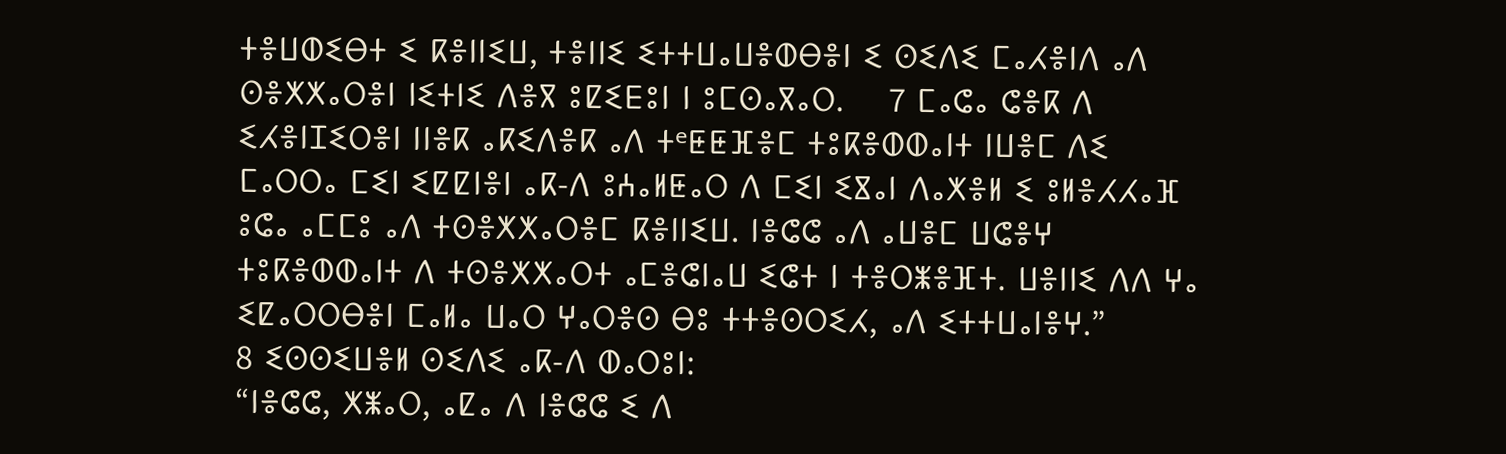ⵜⴻⵡⵀⵉⴱⵜ ⵉ ⴽⴻⵏⵏⵉⵡ, ⵜⴻⵏⵏⵉ ⵉⵜⵜⵡⴰⵡⴻⵀⴱⴻⵏ ⵉ ⵙⵉⴷⵉ ⵎⴰⵃⴻⵏⴷ ⴰⴷ ⵙⴻⵅⵅⴰⵔⴻⵏ ⵏⵉⵜⵏⵉ ⴷⴻⴳ ⵓⵇⵉⴹⵓⵏ ⵏ ⵓⵎⵙⴰⴳⴰⵔ.    7 ⵎⴰⵛⴰ ⵛⴻⴽ ⴷ ⵉⵃⴻⵏⵊⵉⵔⴻⵏ ⵏⵏⴻⴽ ⴰⴽⵉⴷⴻⴽ ⴰⴷ ⵜᵉⵟⵟⴼⴻⵎ ⵜⵓⴽⴻⵀⵀⴰⵏⵜ ⵏⵡⴻⵎ ⴷⵉ ⵎⴰⵔⵔⴰ ⵎⵉⵏ ⵉⵇⵇⵏⴻⵏ ⴰⴽ-ⴷ ⵓⵄⴰⵍⵟⴰⵔ ⴷ ⵎⵉⵏ ⵉⴵⴰⵏ ⴷⴰⵅⴻⵍ ⵉ ⵓⵍⴻⵃⵃⴰⴼ ⵓⵛⴰ ⴰⵎⵎⵓ ⴰⴷ ⵜⵙⴻⵅⵅⴰⵔⴻⵎ ⴽⴻⵏⵏⵉⵡ. ⵏⴻⵛⵛ ⴰⴷ ⴰⵡⴻⵎ ⵡⵛⴻⵖ ⵜⵓⴽⴻⵀⵀⴰⵏⵜ ⴷ ⵜⵙⴻⵅⵅⴰⵔⵜ ⴰⵎⴻⵛⵏⴰⵡ ⵉⵛⵜ ⵏ ⵜⴻⵔⵥⴻⴼⵜ. ⵡⴻⵏⵏⵉ ⴷⴷ ⵖⴰ ⵉⵇⴰⵔⵔⴱⴻⵏ ⵎⴰⵍⴰ ⵡⴰⵔ ⵖⴰⵔⴻⵙ ⴱⵓ ⵜⵜⴻⵙⵔⵉⵃ, ⴰⴷ ⵉⵜⵜⵡⴰⵏⴻⵖ.”
8 ⵉⵙⵙⵉⵡⴻⵍ ⵙⵉⴷⵉ ⴰⴽ-ⴷ ⵀⴰⵔⵓⵏ:
“ⵏⴻⵛⵛ, ⵅⵥⴰⵔ, ⴰⵇⴰ ⴷ ⵏⴻⵛⵛ ⵉ ⴷ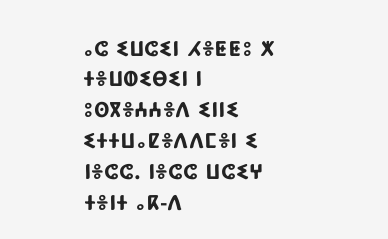ⴰⵛ ⵉⵡⵛⵉⵏ ⵃⴻⵟⵟⵓ ⵅ ⵜⴻⵡⵀⵉⴱⵉⵏ ⵏ ⵓⵙⴳⴻⵄⵄⴻⴷ ⵉⵏⵏⵉ ⵉⵜⵜⵡⴰⵇⴻⴷⴷⵎⴻⵏ ⵉ ⵏⴻⵛⵛ. ⵏⴻⵛⵛ ⵡⵛⵉⵖ ⵜⴻⵏⵜ ⴰⴽ-ⴷ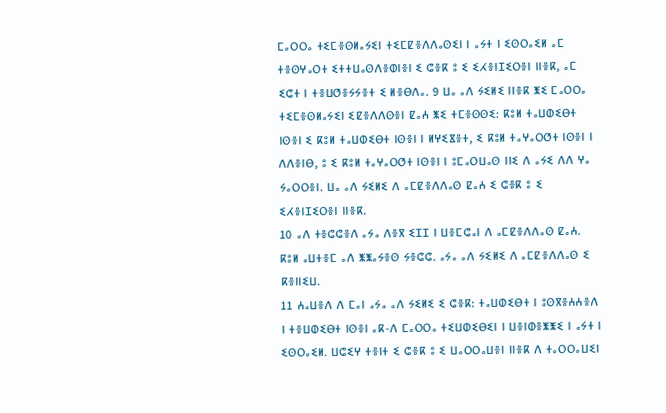ⵎⴰⵔⵔⴰ ⵜⵉⵎⴻⵙⵍⴰⵢⵉⵏ ⵜⵉⵎⵇⴻⴷⴷⴰⵙⵉⵏ ⵏ ⴰⵢⵜ ⵏ ⵉⵙⵔⴰⵉⵍ ⴰⵎ ⵜⴻⵙⵖⴰⵔⵜ ⵉⵜⵜⵡⴰⵙⴷⴻⵀⵏⴻⵏ ⵉ ⵛⴻⴽ ⵓ ⵉ ⵉⵃⴻⵏⵊⵉⵔⴻⵏ ⵏⵏⴻⴽ, ⴰⵎ ⵉⵛⵜ ⵏ ⵜⴻⵡⵚⴻⵢⵢⴻⵜ ⵉ ⵍⴻⴱⴷⴰ. 9 ⵡⴰ ⴰⴷ ⵢⵉⵍⵉ ⵏⵏⴻⴽ ⵥⵉ ⵎⴰⵔⵔⴰ ⵜⵉⵎⴻⵙⵍⴰⵢⵉⵏ ⵉⵇⴻⴷⴷⵙⴻⵏ ⵇⴰⵄ ⵥⵉ ⵜⵎⴻⵙⵙⵉ: ⴽⵓⵍ ⵜⴰⵡⵀⵉⴱⵜ ⵏⵙⴻⵏ ⵉ ⴽⵓⵍ ⵜⴰⵡⵀⵉⴱⵜ ⵏⵙⴻⵏ ⵏ ⵍⵖⵉⴵⴻⵜ, ⵉ ⴽⵓⵍ ⵜⴰⵖⴰⵔⵚⵜ ⵏⵙⴻⵏ ⵏ ⴷⴷⴻⵏⴱ, ⵓ ⵉ ⴽⵓⵍ ⵜⴰⵖⴰⵔⵚⵜ ⵏⵙⴻⵏ ⵏ ⵓⵎⴰⵔⵡⴰⵙ ⵏⵏⵉ ⴷ ⴰⵢⵉ ⴷⴷ ⵖⴰ ⵢⴰⵔⵔⴻⵏ. ⵡⴰ ⴰⴷ ⵢⵉⵍⵉ ⴷ ⴰⵎⵇⴻⴷⴷⴰⵙ ⵇⴰⵄ ⵉ ⵛⴻⴽ ⵓ ⵉ ⵉⵃⴻⵏⵊⵉⵔⴻⵏ ⵏⵏⴻⴽ.
10 ⴰⴷ ⵜⴻⵛⵛⴻⴷ ⴰⵢⴰ ⴷⴻⴳ ⵉⵊⵊ ⵏ ⵡⴻⵎⵛⴰⵏ ⴷ ⴰⵎⵇⴻⴷⴷⴰⵙ ⵇⴰⵄ. ⴽⵓⵍ ⴰⵡⵜⴻⵎ ⴰⴷ ⵥⵥⴰⵢⴻⵙ ⵢⴻⵛⵛ. ⴰⵢⴰ ⴰⴷ ⵢⵉⵍⵉ ⴷ ⴰⵎⵇⴻⴷⴷⴰⵙ ⵉ ⴽⴻⵏⵏⵉⵡ.
11 ⵄⴰⵡⴻⴷ ⴷ ⵎⴰⵏ ⴰⵢⴰ ⴰⴷ ⵢⵉⵍⵉ ⵉ ⵛⴻⴽ: ⵜⴰⵡⵀⵉⴱⵜ ⵏ ⵓⵙⴳⴻⵄⵄⴻⴷ ⵏ ⵜⴻⵡⵀⵉⴱⵜ ⵏⵙⴻⵏ ⴰⴽ-ⴷ ⵎⴰⵔⵔⴰ ⵜⵉⵡⵀⵉⴱⵉⵏ ⵏ ⵡⴻⵏⵀⴻⵥⵥⵉ ⵏ ⴰⵢⵜ ⵏ ⵉⵙⵔⴰⵉⵍ. ⵡⵛⵉⵖ ⵜⴻⵏⵜ ⵉ ⵛⴻⴽ ⵓ ⵉ ⵡⴰⵔⵔⴰⵡⴻⵏ ⵏⵏⴻⴽ ⴷ ⵜⴰⵔⵔⴰⵡⵉⵏ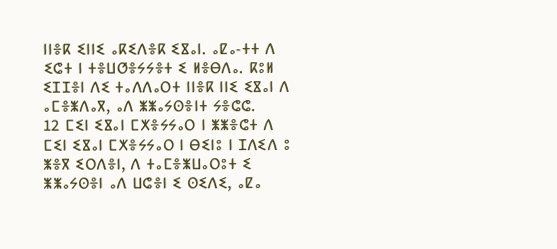ⵏⵏⴻⴽ ⵉⵏⵏⵉ ⴰⴽⵉⴷⴻⴽ ⵉⴵⴰⵏ. ⴰⵇⴰ-ⵜⵜ ⴷ ⵉⵛⵜ ⵏ ⵜⴻⵡⵚⴻⵢⵢⴻⵜ ⵉ ⵍⴻⴱⴷⴰ. ⴽⵓⵍ ⵉⵊⵊⴻⵏ ⴷⵉ ⵜⴰⴷⴷⴰⵔⵜ ⵏⵏⴻⴽ ⵏⵏⵉ ⵉⴵⴰⵏ ⴷ ⴰⵎⴻⵥⴷⴰⴳ, ⴰⴷ ⵥⵥⴰⵢⵙⴻⵏⵜ ⵢⴻⵛⵛ.
12 ⵎⵉⵏ ⵉⴵⴰⵏ ⵎⵅⴻⵢⵢⴰⵔ ⵏ ⵥⵥⴻⵛⵜ ⴷ ⵎⵉⵏ ⵉⴵⴰⵏ ⵎⵅⴻⵢⵢⴰⵔ ⵏ ⴱⵉⵏⵓ ⵏ ⵊⴷⵉⴷ ⵓ ⵥⴻⴳ ⵉⵔⴷⴻⵏ, ⴷ ⵜⴰⵎⴻⵥⵡⴰⵔⵓⵜ ⵉ ⵥⵥⴰⵢⵙⴻⵏ ⴰⴷ ⵡⵛⴻⵏ ⵉ ⵙⵉⴷⵉ, ⴰⵇⴰ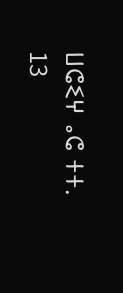ⵡⵛⵉⵖ ⴰⵛ ⵜⵜ.
13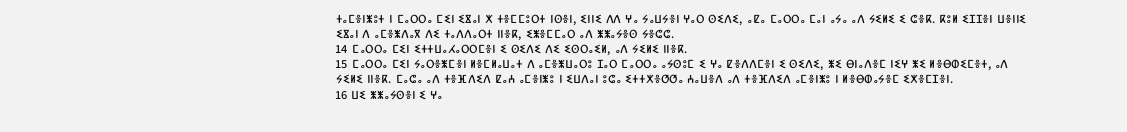ⵜⴰⵎⴻⵏⵥⵓⵜ ⵏ ⵎⴰⵔⵔⴰ ⵎⵉⵏ ⵉⴵⴰⵏ ⵅ ⵜⴻⵎⵎⵓⵔⵜ ⵏⵙⴻⵏ, ⵉⵏⵏⵉ ⴷⴷ ⵖⴰ ⵢⴰⵡⵢⴻⵏ ⵖⴰⵔ ⵙⵉⴷⵉ, ⴰⵇⴰ ⵎⴰⵔⵔⴰ ⵎⴰⵏ ⴰⵢⴰ ⴰⴷ ⵢⵉⵍⵉ ⵉ ⵛⴻⴽ. ⴽⵓⵍ ⵉⵊⵊⴻⵏ ⵡⴻⵏⵏⵉ ⵉⴵⴰⵏ ⴷ ⴰⵎⴻⵥⴷⴰⴳ ⴷⵉ ⵜⴰⴷⴷⴰⵔⵜ ⵏⵏⴻⴽ, ⵉⵥⴻⵎⵎⴰⵔ ⴰⴷ ⵥⵥⴰⵢⴻⵙ ⵢⴻⵛⵛ.
14 ⵎⴰⵔⵔⴰ ⵎⵉⵏ ⵉⵜⵜⵡⴰⵃⴰⵔⵔⵎⴻⵏ ⵉ ⵙⵉⴷⵉ ⴷⵉ ⵉⵙⵔⴰⵉⵍ, ⴰⴷ ⵢⵉⵍⵉ ⵏⵏⴻⴽ.
15 ⵎⴰⵔⵔⴰ ⵎⵉⵏ ⵢⴰⵔⴻⵥⵎⴻⵏ ⵍⴻⵎⵍⴰⵡⴰⵜ ⴷ ⴰⵎⴻⵥⵡⴰⵔⵓ ⵊⴰⵔ ⵎⴰⵔⵔⴰ ⴰⵢⵙⵓⵎ ⵉ ⵖⴰ ⵇⴻⴷⴷⵎⴻⵏ ⵉ ⵙⵉⴷⵉ, ⵥⵉ ⴱⵏⴰⴷⴻⵎ ⵏⵉⵖ ⵥⵉ ⵍⴻⴱⵀⵉⵎⴻⵜ, ⴰⴷ ⵢⵉⵍⵉ ⵏⵏⴻⴽ. ⵎⴰⵛⴰ ⴰⴷ ⵜⴻⴼⴷⵉⴷ ⵇⴰⵄ ⴰⵎⴻⵏⵥⵓ ⵏ ⵉⵡⴷⴰⵏ ⵓⵛⴰ ⵉⵜⵜⵅⴻⵚⵚⴰ ⵄⴰⵡⴻⴷ ⴰⴷ ⵜⴻⴼⴷⵉⴷ ⴰⵎⴻⵏⵥⵓ ⵏ ⵍⴻⴱⵀⴰⵢⴻⵎ ⵉⵅⴻⵎⵊⴻⵏ.
16 ⵡⵉ ⵥⵥⴰⵢⵙⴻⵏ ⵉ ⵖⴰ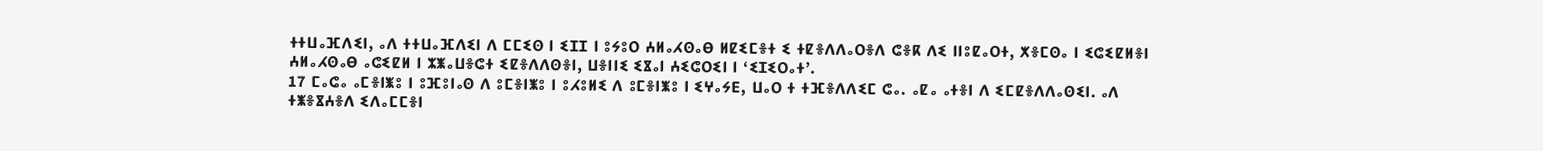ⵜⵜⵡⴰⴼⴷⵉⵏ, ⴰⴷ ⵜⵜⵡⴰⴼⴷⵉⵏ ⴷ ⵎⵎⵉⵙ ⵏ ⵉⵊⵊ ⵏ ⵓⵢⵓⵔ ⵄⵍⴰⵃⵙⴰⴱ ⵍⵇⵉⵎⴻⵜ ⵉ ⵜⵇⴻⴷⴷⴰⵔⴻⴷ ⵛⴻⴽ ⴷⵉ ⵏⵏⵓⵇⴰⵔⵜ, ⵅⴻⵎⵙⴰ ⵏ ⵉⵛⵉⵇⵍⴻⵏ ⵄⵍⴰⵃⵙⴰⴱ ⴰⵛⵉⵇⵍ ⵏ ⵣⵥⴰⵡⴻⵛⵜ ⵉⵇⴻⴷⴷⵙⴻⵏ, ⵡⴻⵏⵏⵉ ⵉⴵⴰⵏ ⵄⵉⵛⵔⵉⵏ ⵏ ‘ⵉⵊⵉⵔⴰⵜ’.
17 ⵎⴰⵛⴰ ⴰⵎⴻⵏⵥⵓ ⵏ ⵓⴼⵓⵏⴰⵙ ⴷ ⵓⵎⴻⵏⵥⵓ ⵏ ⵓⵃⵓⵍⵉ ⴷ ⵓⵎⴻⵏⵥⵓ ⵏ ⵉⵖⴰⵢⴹ, ⵡⴰⵔ ⵜ ⵜⴼⴻⴷⴷⵉⵎ ⵛⴰ. ⴰⵇⴰ ⴰⵜⴻⵏ ⴷ ⵉⵎⵇⴻⴷⴷⴰⵙⵉⵏ. ⴰⴷ ⵜⵥⴻⴵⵄⴻⴷ ⵉⴷⴰⵎⵎⴻⵏ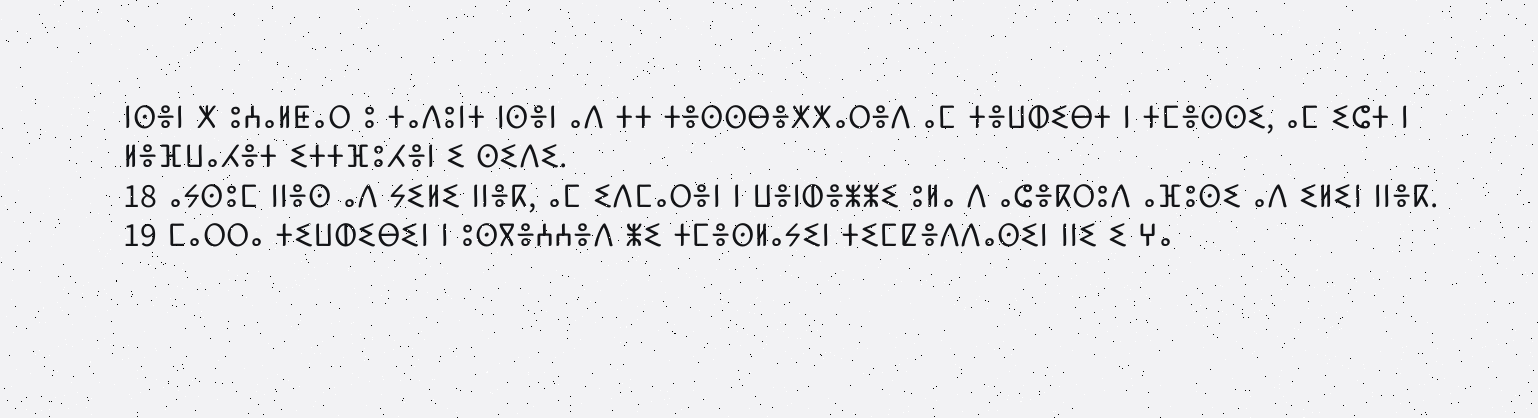ⵏⵙⴻⵏ ⵅ ⵓⵄⴰⵍⵟⴰⵔ ⵓ ⵜⴰⴷⵓⵏⵜ ⵏⵙⴻⵏ ⴰⴷ ⵜⵜ ⵜⴻⵙⵙⴱⴻⵅⵅⴰⵔⴻⴷ ⴰⵎ ⵜⴻⵡⵀⵉⴱⵜ ⵏ ⵜⵎⴻⵙⵙⵉ, ⴰⵎ ⵉⵛⵜ ⵏ ⵍⴻⴼⵡⴰⵃⴻⵜ ⵉⵜⵜⴼⵓⵃⴻⵏ ⵉ ⵙⵉⴷⵉ.
18 ⴰⵢⵙⵓⵎ ⵏⵏⴻⵙ ⴰⴷ ⵢⵉⵍⵉ ⵏⵏⴻⴽ, ⴰⵎ ⵉⴷⵎⴰⵔⴻⵏ ⵏ ⵡⴻⵏⵀⴻⵥⵥⵉ ⵓⵍⴰ ⴷ ⴰⵛⴻⴽⵔⵓⴷ ⴰⴼⵓⵙⵉ ⴰⴷ ⵉⵍⵉⵏ ⵏⵏⴻⴽ.
19 ⵎⴰⵔⵔⴰ ⵜⵉⵡⵀⵉⴱⵉⵏ ⵏ ⵓⵙⴳⴻⵄⵄⴻⴷ ⵥⵉ ⵜⵎⴻⵙⵍⴰⵢⵉⵏ ⵜⵉⵎⵇⴻⴷⴷⴰⵙⵉⵏ ⵏⵏⵉ ⵉ ⵖⴰ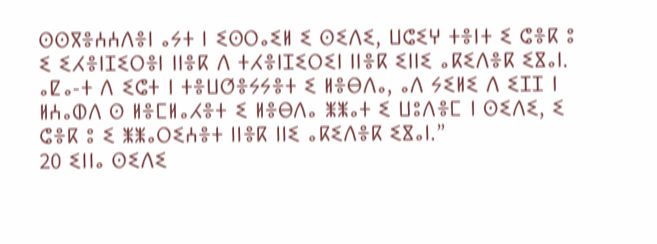ⵙⵙⴳⴻⵄⵄⴷⴻⵏ ⴰⵢⵜ ⵏ ⵉⵙⵔⴰⵉⵍ ⵉ ⵙⵉⴷⵉ, ⵡⵛⵉⵖ ⵜⴻⵏⵜ ⵉ ⵛⴻⴽ ⵓ ⵉ ⵉⵃⴻⵏⵊⵉⵔⴻⵏ ⵏⵏⴻⴽ ⴷ ⵜⵃⴻⵏⵊⵉⵔⵉⵏ ⵏⵏⴻⴽ ⵉⵏⵏⵉ ⴰⴽⵉⴷⴻⴽ ⵉⴵⴰⵏ. ⴰⵇⴰ-ⵜ ⴷ ⵉⵛⵜ ⵏ ⵜⴻⵡⵚⴻⵢⵢⴻⵜ ⵉ ⵍⴻⴱⴷⴰ, ⴰⴷ ⵢⵉⵍⵉ ⴷ ⵉⵊⵊ ⵏ ⵍⵄⴰⵀⴷ ⵙ ⵍⴻⵎⵍⴰⵃⴻⵜ ⵉ ⵍⴻⴱⴷⴰ ⵥⵥⴰⵜ ⵉ ⵡⵓⴷⴻⵎ ⵏ ⵙⵉⴷⵉ, ⵉ ⵛⴻⴽ ⵓ ⵉ ⵥⵥⴰⵔⵉⵄⴻⵜ ⵏⵏⴻⴽ ⵏⵏⵉ ⴰⴽⵉⴷⴻⴽ ⵉⴵⴰⵏ.”
20 ⵉⵏⵏⴰ ⵙⵉⴷⵉ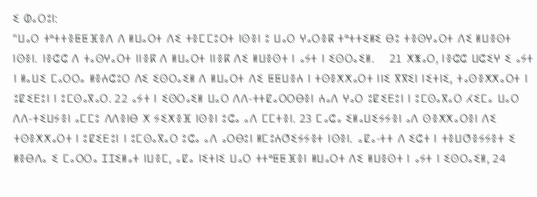ⵉ ⵀⴰⵔⵓⵏ:
“ⵡⴰⵔ ⵜᵉⵜⵜⴻⵟⵟⴼⴻⴷ ⴷ ⵍⵡⴰⵔⵜ ⴷⵉ ⵜⴻⵎⵎⵓⵔⵜ ⵏⵙⴻⵏ ⵓ ⵡⴰⵔ ⵖⴰⵔⴻⴽ ⵜᵉⵜⵜⵉⵍⵉ ⴱⵓ ⵜⴻⵙⵖⴰⵔⵜ ⴷⵉ ⵍⵡⴻⵙⵜ ⵏⵙⴻⵏ. ⵏⴻⵛⵛ ⴷ ⵜⴰⵙⵖⴰⵔⵜ ⵏⵏⴻⴽ ⴷ ⵍⵡⴰⵔⵜ ⵏⵏⴻⴽ ⴷⵉ ⵍⵡⴻⵙⵜ ⵏ ⴰⵢⵜ ⵏ ⵉⵙⵔⴰⵉⵍ.    21 ⵅⵥⴰⵔ, ⵏⴻⵛⵛ ⵡⵛⵉⵖ ⵉ ⴰⵢⵜ ⵏ ⵍⴰⵡⵉ ⵎⴰⵔⵔⴰ ⵍⴻⵄⵛⵓⵔ ⴷⵉ ⵉⵙⵔⴰⵉⵍ ⴷ ⵍⵡⴰⵔⵜ ⴷⵉ ⵟⵟⵡⴻⵄ ⵏ ⵜⵙⴻⵅⵅⴰⵔⵜ ⵏⵏⵉ ⴳⴳⵉⵏ ⵏⵉⵜⵏⵉ, ⵜⴰⵙⴻⵅⵅⴰⵔⵜ ⵏ ⵓⵇⵉⴹⵓⵏ ⵏ ⵓⵎⵙⴰⴳⴰⵔ. 22 ⴰⵢⵜ ⵏ ⵉⵙⵔⴰⵉⵍ ⵡⴰⵔ ⴷⴷ-ⵜⵜⵇⴰⵔⵔⴱⴻⵏ ⵄⴰⴷ ⵖⴰⵔ ⵓⵇⵉⴹⵓⵏ ⵏ ⵓⵎⵙⴰⴳⴰⵔ ⵃⵉⵎⴰ ⵡⴰⵔ ⴷⴷ-ⵜⵉⵡⵢⴻⵏ ⴰⵎⵎⵓ ⴷⴷⴻⵏⴱ ⵅ ⵢⵉⵅⴻⴼ ⵏⵙⴻⵏ ⵓⵛⴰ ⴰⴷ ⵎⵎⵜⴻⵏ. 23 ⵎⴰⵛⴰ ⵉⵍⴰⵡⵉⵢⵢⴻⵏ ⴰⴷ ⵙⴻⵅⵅⴰⵔⴻⵏ ⴷⵉ ⵜⵙⴻⵅⵅⴰⵔⵜ ⵏ ⵓⵇⵉⴹⵓⵏ ⵏ ⵓⵎⵙⴰⴳⴰⵔ ⵓⵛⴰ ⴰⴷ ⴰⵔⴱⵓⵏ ⵍⵎⵓⵄⵚⵉⵢⵢⴻⵜ ⵏⵙⴻⵏ. ⴰⵇⴰ-ⵜⵜ ⴷ ⵉⵛⵜ ⵏ ⵜⴻⵡⵚⴻⵢⵢⴻⵜ ⵉ ⵍⴻⴱⴷⴰ ⵉ ⵎⴰⵔⵔⴰ ⵊⵊⵉⵍⴰⵜ ⵏⵡⴻⵎ, ⴰⵇⴰ ⵏⵉⵜⵏⵉ ⵡⴰⵔ ⵜⵜᵉⵟⵟⴼⴻⵏ ⵍⵡⴰⵔⵜ ⴷⵉ ⵍⵡⴻⵙⵜ ⵏ ⴰⵢⵜ ⵏ ⵉⵙⵔⴰⵉⵍ, 24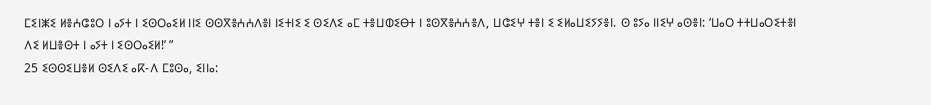ⵎⵉⵏⵥⵉ ⵍⴻⵄⵛⵓⵔ ⵏ ⴰⵢⵜ ⵏ ⵉⵙⵔⴰⵉⵍ ⵏⵏⵉ ⵙⵙⴳⴻⵄⵄⴷⴻⵏ ⵏⵉⵜⵏⵉ ⵉ ⵙⵉⴷⵉ ⴰⵎ ⵜⴻⵡⵀⵉⴱⵜ ⵏ ⵓⵙⴳⴻⵄⵄⴻⴷ, ⵡⵛⵉⵖ ⵜⴻⵏ ⵉ ⵉⵍⴰⵡⵉⵢⵢⴻⵏ. ⵙ ⵓⵢⴰ ⵏⵏⵉⵖ ⴰⵙⴻⵏ: ‘ⵡⴰⵔ ⵜⵜⵡⴰⵔⵉⵜⴻⵏ ⴷⵉ ⵍⵡⴻⵙⵜ ⵏ ⴰⵢⵜ ⵏ ⵉⵙⵔⴰⵉⵍ!’ ”
25 ⵉⵙⵙⵉⵡⴻⵍ ⵙⵉⴷⵉ ⴰⴽ-ⴷ ⵎⵓⵙⴰ, ⵉⵏⵏⴰ: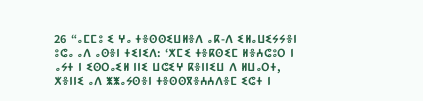26 “ⴰⵎⵎⵓ ⵉ ⵖⴰ ⵜⴻⵙⵙⵉⵡⵍⴻⴷ ⴰⴽ-ⴷ ⵉⵍⴰⵡⵉⵢⵢⴻⵏ ⵓⵛⴰ ⴰⴷ ⴰⵙⴻⵏ ⵜⵉⵏⵉⴷ: ‘ⵅⵎⵉ ⵜⴻⴽⵙⵉⵎ ⵍⴻⵄⵛⵓⵔ ⵏ ⴰⵢⵜ ⵏ ⵉⵙⵔⴰⵉⵍ ⵏⵏⵉ ⵡⵛⵉⵖ ⴽⴻⵏⵏⵉⵡ ⴷ ⵍⵡⴰⵔⵜ, ⵅⴻⵏⵏⵉ ⴰⴷ ⵥⵥⴰⵢⵙⴻⵏ ⵜⴻⵙⵙⴳⴻⵄⵄⴷⴻⵎ ⵉⵛⵜ ⵏ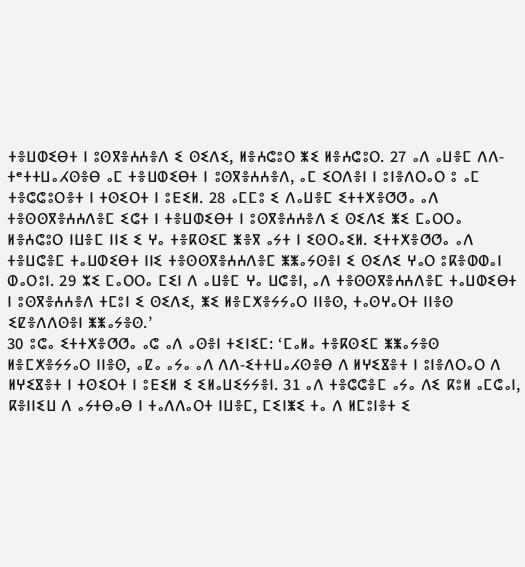ⵜⴻⵡⵀⵉⴱⵜ ⵏ ⵓⵙⴳⴻⵄⵄⴻⴷ ⵉ ⵙⵉⴷⵉ, ⵍⴻⵄⵛⵓⵔ ⵥⵉ ⵍⴻⵄⵛⵓⵔ. 27 ⴰⴷ ⴰⵡⴻⵎ ⴷⴷ-ⵜᵉⵜⵜⵡⴰⵃⵙⴻⴱ ⴰⵎ ⵜⴻⵡⵀⵉⴱⵜ ⵏ ⵓⵙⴳⴻⵄⵄⴻⴷ, ⴰⵎ ⵉⵔⴷⴻⵏ ⵏ ⵓⵏⴻⴷⵔⴰⵔ ⵓ ⴰⵎ ⵜⴻⵛⵛⵓⵔⴻⵜ ⵏ ⵜⵙⵉⵔⵜ ⵏ ⵓⴹⵉⵍ. 28 ⴰⵎⵎⵓ ⵉ ⴷⴰⵡⴻⵎ ⵉⵜⵜⵅⴻⵚⵚⴰ ⴰⴷ ⵜⴻⵙⵙⴳⴻⵄⵄⴷⴻⵎ ⵉⵛⵜ ⵏ ⵜⴻⵡⵀⵉⴱⵜ ⵏ ⵓⵙⴳⴻⵄⵄⴻⴷ ⵉ ⵙⵉⴷⵉ ⵥⵉ ⵎⴰⵔⵔⴰ ⵍⴻⵄⵛⵓⵔ ⵏⵡⴻⵎ ⵏⵏⵉ ⵉ ⵖⴰ ⵜⴻⴽⵙⵉⵎ ⵥⴻⴳ ⴰⵢⵜ ⵏ ⵉⵙⵔⴰⵉⵍ. ⵉⵜⵜⵅⴻⵚⵚⴰ ⴰⴷ ⵜⴻⵡⵛⴻⵎ ⵜⴰⵡⵀⵉⴱⵜ ⵏⵏⵉ ⵜⴻⵙⵙⴳⴻⵄⵄⴷⴻⵎ ⵥⵥⴰⵢⵙⴻⵏ ⵉ ⵙⵉⴷⵉ ⵖⴰⵔ ⵓⴽⴻⵀⵀⴰⵏ ⵀⴰⵔⵓⵏ. 29 ⵣⵉ ⵎⴰⵔⵔⴰ ⵎⵉⵏ ⴷ ⴰⵡⴻⵎ ⵖⴰ ⵡⵛⴻⵏ, ⴰⴷ ⵜⴻⵙⵙⴳⴻⵄⵄⴷⴻⵎ ⵜⴰⵡⵀⵉⴱⵜ ⵏ ⵓⵙⴳⴻⵄⵄⴻⴷ ⵜⵎⵓⵏ ⵉ ⵙⵉⴷⵉ, ⵥⵉ ⵍⴻⵎⵅⴻⵢⵢⴰⵔ ⵏⵏⴻⵙ, ⵜⴰⵙⵖⴰⵔⵜ ⵏⵏⴻⵙ ⵉⵇⴻⴷⴷⵙⴻⵏ ⵥⵥⴰⵢⴻⵙ.’
30 ⵓⵛⴰ ⵉⵜⵜⵅⴻⵚⵚⴰ ⴰⵛ ⴰⴷ ⴰⵙⴻⵏ ⵜⵉⵏⵉⵎ: ‘ⵎⴰⵍⴰ ⵜⴻⴽⵙⵉⵎ ⵥⵥⴰⵢⴻⵙ ⵍⴻⵎⵅⴻⵢⵢⴰⵔ ⵏⵏⴻⵙ, ⴰⵇⴰ ⴰⵢⴰ ⴰⴷ ⴷⴷ-ⵉⵜⵜⵡⴰⵃⵙⴻⴱ ⴷ ⵍⵖⵉⴵⴻⵜ ⵏ ⵓⵏⴻⴷⵔⴰⵔ ⴷ ⵍⵖⵉⴵⴻⵜ ⵏ ⵜⵙⵉⵔⵜ ⵏ ⵓⴹⵉⵍ ⵉ ⵉⵍⴰⵡⵉⵢⵢⴻⵏ. 31 ⴰⴷ ⵜⴻⵛⵛⴻⵎ ⴰⵢⴰ ⴷⵉ ⴽⵓⵍ ⴰⵎⵛⴰⵏ, ⴽⴻⵏⵏⵉⵡ ⴷ ⴰⵢⵜⴱⴰⴱ ⵏ ⵜⴰⴷⴷⴰⵔⵜ ⵏⵡⴻⵎ, ⵎⵉⵏⵥⵉ ⵜⴰ ⴷ ⵍⵎⵓⵏⴻⵜ ⵉ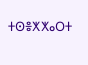ⵜⵙⴻⵅⵅⴰⵔⵜ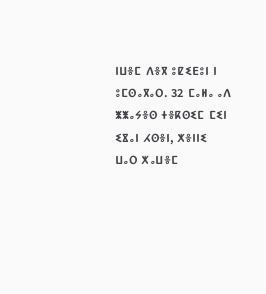ⵏⵡⴻⵎ ⴷⴻⴳ ⵓⵇⵉⴹⵓⵏ ⵏ ⵓⵎⵙⴰⴳⴰⵔ. 32 ⵎⴰⵍⴰ ⴰⴷ ⵥⵥⴰⵢⴻⵙ ⵜⴻⴽⵙⵉⵎ ⵎⵉⵏ ⵉⴵⴰⵏ ⵃⵙⴻⵏ, ⵅⴻⵏⵏⵉ ⵡⴰⵔ ⵅⴰⵡⴻⵎ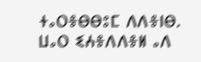ⵜⴰⵔⴻⴱⴱⵓⵎ ⴷⴷⴻⵏⴱ. ⵡⴰⵔ ⵉⵄⴻⴷⴷⴻⵍ ⴰⴷ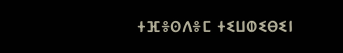ⵜⴼⴻⵙⴷⴻⵎ ⵜⵉⵡⵀⵉⴱⵉⵏ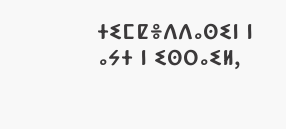ⵜⵉⵎⵇⴻⴷⴷⴰⵙⵉⵏ ⵏ ⴰⵢⵜ ⵏ ⵉⵙⵔⴰⵉⵍ,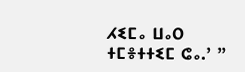ⵃⵉⵎⴰ ⵡⴰⵔ ⵜⵎⴻⵜⵜⵉⵎ ⵛⴰ.’ ”